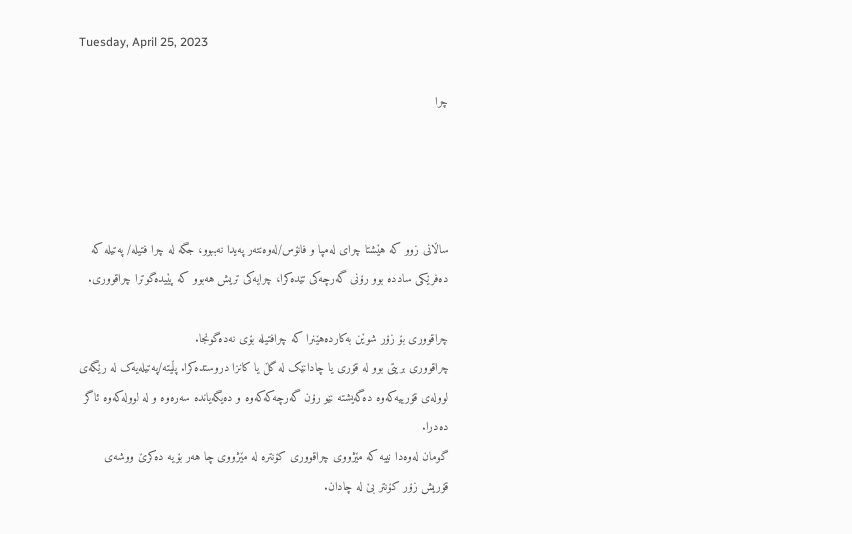Tuesday, April 25, 2023

چرا




ساڵانی زوو کە هێشتا چرای لەمپا و فانۆس/لەوەنتەر پەیدا نەببوو، جگە لە چرا فتیلە/ پەتیلە کە دەفرێکی ساددە بوو رۆنی گەرچەکی تێدەکرا، چرایەکی تریش هەبوو کە پێیدەگوترا چراقووری.

چراقووری بۆ زۆر شوێن بەکاردەهێنرا کە چرافتیلە بۆی نەدەگونجا.
چراقووری بریتی بوو لە قۆری یا چادانێک لە گڵ یا کانزا دروستدەکرا. پڵیتە/پەتیلەیەک لە رێگەی لوولەی قۆرییەکەوە دەگەیشتە نێو رۆن گەرچەکەکەوە و دەیگەیاندە سەرەوە و لە لوولەکەوە ئاگر دەدرا.
گومان لەوەدا نییە کە مێژووی چراقووری کۆنترە لە مێژووی چا هەر بۆیە دەکرێ ووشەی قۆریش زۆر کۆنتر بێ لە چادان.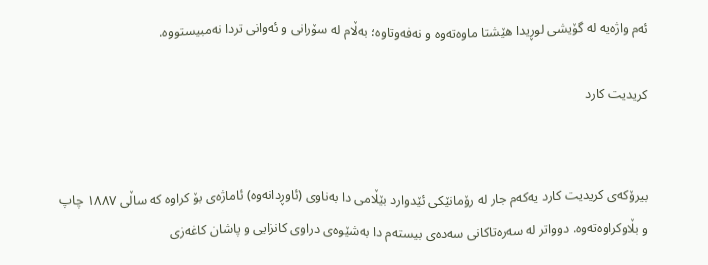ئەم واژەیە لە گۆیشی لوڕیدا هێشتا ماوەتەوە و نەفەوتاوە؛ بەڵام لە سۆرانی و ئەوانی تردا نەمبیستووە.

کریدیت کارد


بیرۆکەی کریدیت کارد یەکەم جار لە رۆمانێکی ئێدوارد بێڵامی دا بەناوی (ئاوڕدانەوە) ئاماژەی بۆ کراوە کە ساڵی ١٨٨٧ چاپ و بڵاوکراوەتەوە. دوواتر لە سەرەتاکانی سەدەی بیستەم دا بەشێوەی دراوی کانزایی و پاشان کاغەزی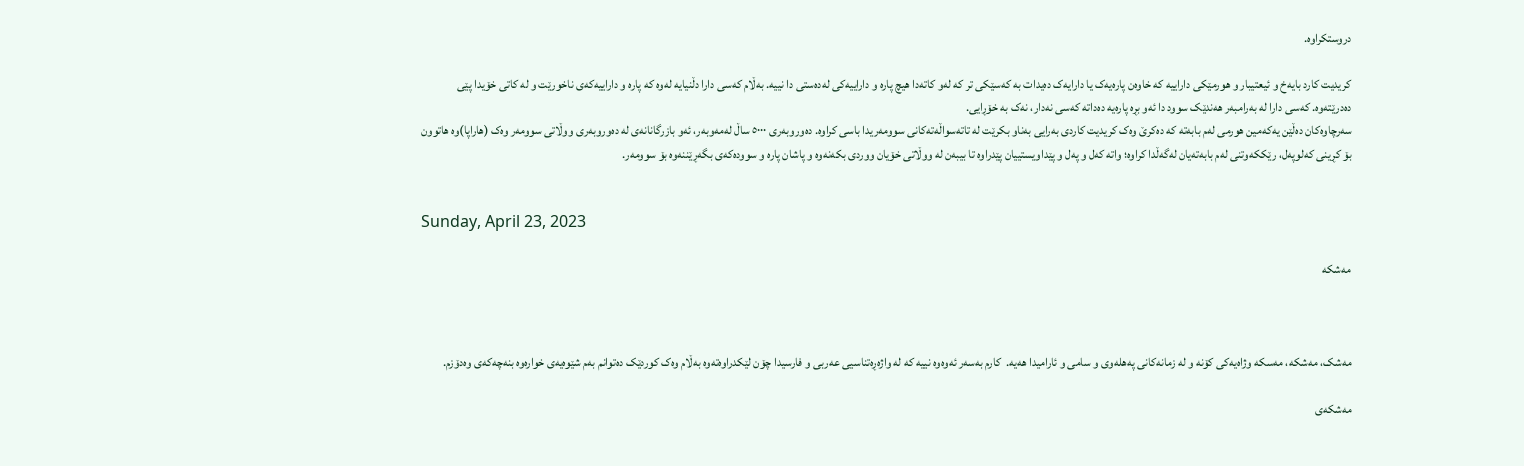دروستکراوە.

کریدیت کارد بایەخ و ئیعتیبار و هورمێکی داراییە کە خاوەن پارەیەک یا دارایەک دەیدات بە کەسێکی تر کە لەو کاتەدا هیچ پارە و داراییەکی لەدەستی دا نییە. بەڵام کەسی دارا دڵنیایە لەوە کە پارە و داراییەکەی ناخورێت و لە کاتی خۆیدا پێی دەدرێتەوە. کەسی دارا لە بەرامبەر هەندێک سوود دا ئەو بڕە پارەیە دەداتە کەسی نەدار، نەک بە خۆڕایی.
سەرچاوەکان دەڵێن یەکەمین هورمی لەم بابەتە کە دەکرێ وەک کریدیت کاردی بەرایی بەناو بکرێت لە تاتەسواڵەتەکانی سوومەریدا باسی کراوە. دەوروبەری ٥٠٠٠ ساڵ لەمەوبەر، ئەو بازرگانانەی لە دەوروبەری ووڵاتی سوومەر وەک (هاراپا)وە هاتوون بۆ کڕینی کەلوپەل، رێککەوتنی لەم بابەتەیان لەگەڵدا کراوە؛ واتە کەل و پەل و پێداویستییان پێدراوە تا بیبەن لە ووڵاتی خۆیان ووردی بکەنەوە و پاشان پارە و سوودەکەی بگەڕێننەوە بۆ سوومەر.


Sunday, April 23, 2023

مەشکە



مەشک، مەشکە، مەسکە وژاەیەکی کۆنە و لە زمانەکانی پەهلەوی و سامی و ئارامیدا هەیە.  کارم بەسەر ئەوەوە نییە کە لە واژەڕەتناسیی عەربی و فارسیدا چۆن لێکدراوەتەوە بەڵام وەک کوردێک دەتوانم بەم شێوەیەی خوارەوە بنەچەکەی وەدۆزم.

مەشکەی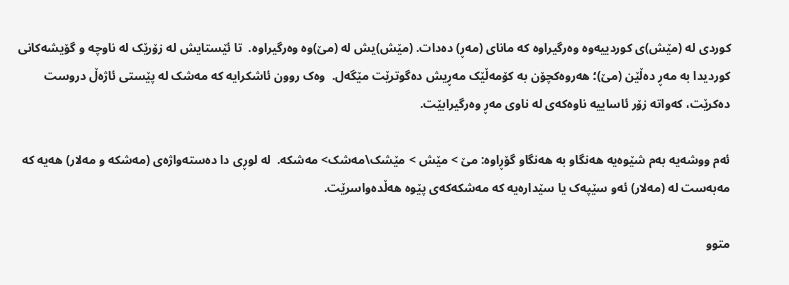کوردی لە (مێش)ی کوردییەوە وەرگیراوە کە مانای (مەڕ) دەدات. (مێش)یش لە (مێ)وە وەرگیراوە.  تا ئێستایش لە زۆرێک لە ناوچە و گۆیشەکانی کوردیدا بە مەڕ دەڵێن (مێ)؛ هەروەکچۆن بە کۆمەڵێک مەڕیش دەگوترێت مێگەل.  وەک روون ئاشکرایە کە مەشک لە پێستی ئاژەڵ دروست دەکرێت، کەواتە زۆر ئاساییە ناوەکەی لە ناوی مەڕ وەرگیرابێت.

ئەم ووشەیە بەم شێوەیە هەنگاو بە هەنگاو گۆڕاوە: مێ > مێش > مێشک\مەشک> مەشکە.  لە لوڕی دا دەستەواژەی (مەشکە و مەلار) هەیە کە مەبەست لە (مەلار) ئەو سێپەک یا سێدارەیە کە مەشکەکەی پێوە هەڵدەواسرێت.

متوو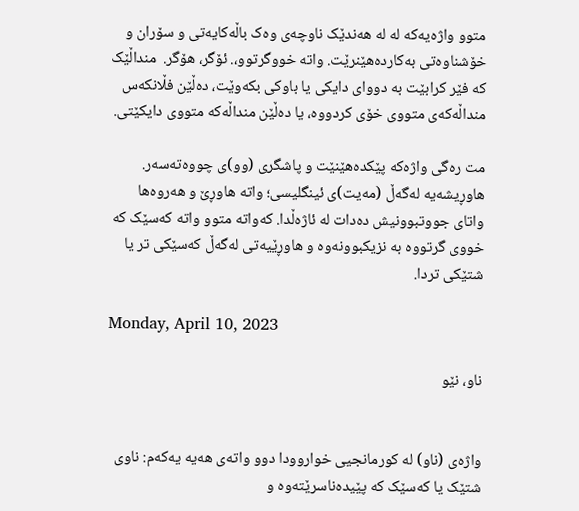متوو واژەیەکە لە لە هەندێک ناوچەی وەک باڵەکایەتی و سۆران و خۆشناوەتی بەکاردەهێنرێت. واتە خووگرتوو،. ئۆگر، هۆگر.  منداڵێک کە فێر کرابێت بە دووای دایکی یا باوکی بکەوێت، دەڵێن فڵانکەس منداڵەکەی متووی خۆی کردووە، یا دەڵێن منداڵەکە متووی دایکێتی.

مت رەگی واژەکە پێکدەهێنێت و پاشگری (وو)ی چووەتەسەر. هاوڕیشەیە لەگەڵ (مەیت)ی ئینگلیسی؛ واتە هاوڕێ و هەروەها واتای جووتبوونیش دەدات لە ئاژەڵدا. کەواتە متوو واتە کەسێک کە خووی گرتووە بە نزیکبوونەوە و هاوڕێیەتی لەگەڵ کەسێکی تر یا شتێکی تردا.

Monday, April 10, 2023

ناو، نێو


واژەی (ناو) لە کورمانجیی خواروودا دوو واتەی هەیە یەکەم: ناوی شتێک یا کەسێک کە پێیدەناسرێتەوە و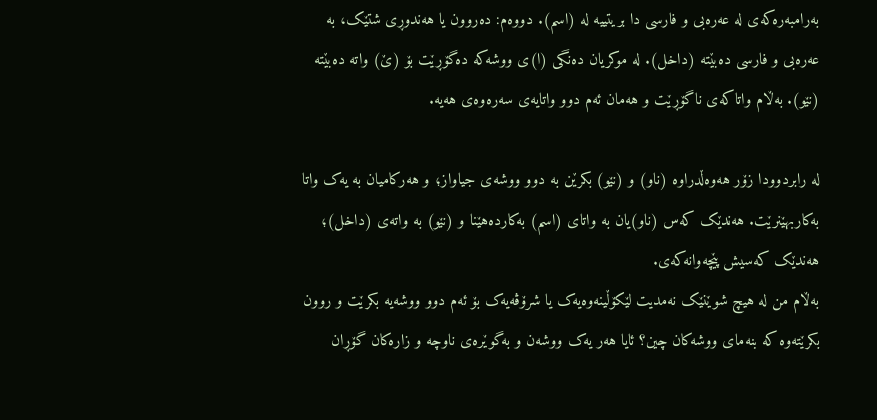بەرامبەرەکەی لە عەرەبی و فارسی دا بریتییە لە (اسم). دووەم: دەروون یا هەندوڕی شتێک، بە عەرەبی و فارسی دەبێتە (داخل). لە موکریان دەنگی (ا)ی ووشەکە دەگۆڕێت بۆ (ێ) واتە دەبێتە (نێو). بەڵام واتاکەی ناگۆڕێت و هەمان ئەم دوو واتایەی سەرەوەی هەیە.

لە رابردوودا زۆر هەوەڵدراوە (ناو) و (نێو) بکرێن بە دوو ووشەی جیاواز؛ و هەرکامیان بە یەک واتا بەکاربهێنرێت. هەندێک کەس (ناو)یان بە واتای (اسم) بەکاردەهێنا و (نێو) بە واتەی (داخل)؛ هەندێک کەسیش پێچەوانەکەی.
بەڵام من لە هیچ شوێنێک نەمدیت لێکۆڵینەوەیەک یا شرۆڤەیەک بۆ ئەم دوو ووشەیە بکرێت و روون بکرێتەوە کە بنەمای ووشەکان چین؟ ئایا هەر یەک ووشەن و بەگوێرەی ناوچە و زارەکان گۆڕان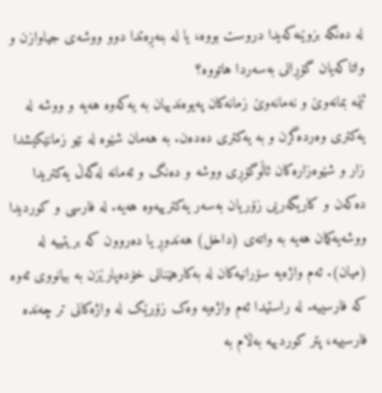لە دەنگە بزوێنەکەیدا دروست بووە، یا لە بنەڕەتدا دوو ووشەی جیاوازن و واتاکەیان گۆڕانی بەسەردا هاتووە؟
ئێمە بمانەوێ و نەمانەوێ زمانەکان پەیوەندییان بە یەکەوە هەیە و ووشە لە یەکتری وەردەگرن و بە یەکتری دەدەن. بە هەمان شێوە لە نێو زمانێکیشدا زار و شێوەزارەکان ئاڵوگۆڕی ووشە و دەنگ و ئەمانە لەگەڵ یەکتریدا دەکەن و کاریگەریی زۆریان بەسەر یەکترییەوە هەیە. لە فارسی و کوردیدا ووشەیەکمان هەیە بە واتەی (داخل) هەندوڕ یا دەروون کە بریتییە لە (میان). ئەم واژەیە سۆرانیەکان لە بەکارهێنانی خۆدەپارێزن بە بیانووی ئەوە کە فارسییە. لە راستیدا ئەم واژەیە وەک زۆرێک لە واژەکانی تر چەندە فارسییە، پتر کوردییە بەڵام بە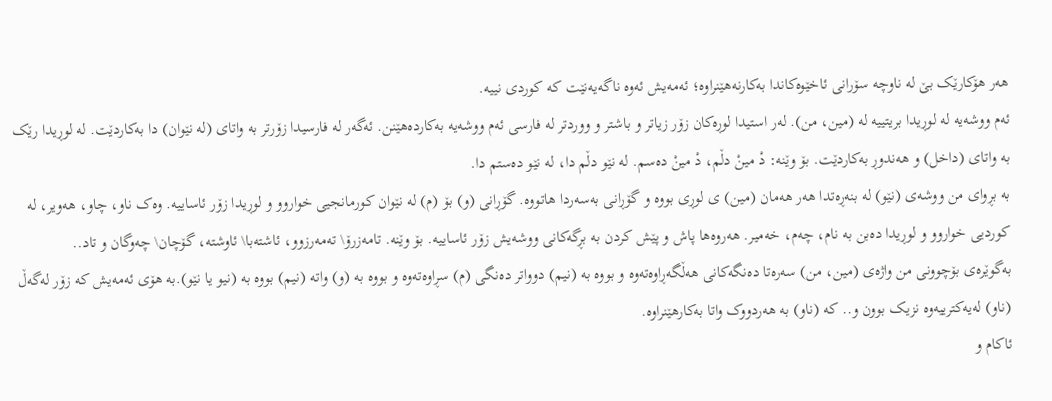هەر هۆکارێک بێ لە ناوچە سۆرانی ئاخێوەکاندا بەکارنەهێنراوە؛ ئەمەیش ئەوە ناگەیەنێت کە کوردی نییە.
ئەم ووشەیە لە لوڕیدا بریتییە لە (مین، من). لەر استیدا لوڕەکان زۆر زیاتر و باشتر و ووردتر لە فارسی ئەم ووشەیە بەکاردەهێنن. ئەگەر لە فارسیدا زۆرتر بە واتای (لە نێوان) دا بەکاردێت. لە لوڕیدا رێک بە واتای (داخل) و هەندوڕ بەکاردێت. بۆ وێنە: دْ مینْ دڵم، دْ مینْ دەسم. لە نێو دڵم دا، لە نێو دەستم دا.
بە بڕوای من ووشەی (نێو) لە بنەڕەتدا هەر هەمان (مین) ی لوڕی بووە و گۆڕانی بەسەردا هاتووە. گۆڕانی (و) بۆ (م) لە نێوان کورمانجیی خواروو و لوڕیدا زۆر ئاساییە. وەک ناو، چاو، هەویر، لە کوردیی خواروو و لوڕیدا دەبن بە نام، چەم، خەمیر. هەروەها پاش و پێش کردن بە بڕگەکانی ووشەیش زۆر ئاساییە. بۆ وێنە. تامەزرۆ\ تەمەرزوو، ئاشتەبا\ ئاوشتە، گۆچان\ چەوگان و تاد..
بەگوێرەی بۆچوونی من واژەی (مین، من) سەرەتا دەنگەکانی هەڵگەڕاوەتەوە و بووە بە (نیم) دوواتر دەنگی (م) سڕاوەتەوە و بووە بە (و) واتە (نیم) بووە بە (نیو یا نێو).بە هۆی ئەمەیش کە زۆر لەگەڵ (ناو) لەیەکترییەوە نزیک بوون و.. کە (ناو) بە هەردووک واتا بەکارهێنراوه.
ئاکام و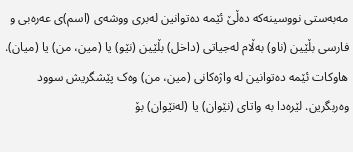مەبەستی نووسینەکە دەڵێ ئێمە دەتوانین لەبری ووشەی (اسم)ی عەرەبی و فارسی بڵێین (ناو) بەڵام لەجیاتی (داخل) بڵێین (نێو) یا (مین، من) یا (میان). هاوکات ئێمە دەتوانین لە واژەکانی (مین، من) وەک پێشگریش سوود وەربگرین. لێرەدا بە واتای (نێوان) یا (لەنێوان) بۆ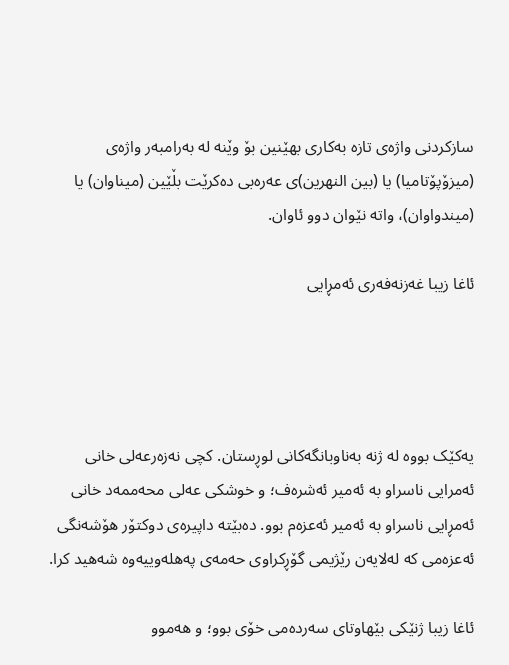سازکردنی واژەی تازە بەکاری بهێنین بۆ وێنە لە بەرامبەر واژەی (میزۆپۆتامیا) یا (بین النهرین)ی عەرەبی دەکرێت بڵێین (میناوان) یا (میندواوان)، واتە نێوان دوو ئاوان.

ئاغا زيبا غەزنەفەری ئەمڕایی




یەکێک بووە لە ژنە بەناوبانگەکانی لوڕستان. کچی نەزەرعەلی خانی ئەمرایی ناسراو بە ئەمیر ئەشرەف؛ و خوشکی عەلی محەممەد خانی ئەمڕایی ناسراو بە ئەمیر ئەعزەم بوو. دەبێتە داپیرەی دوکتۆر هۆشەنگی ئەعزەمی کە لەلایەن رێژیمی گۆڕکراوی حەمەی پەهلەوییەوە شەهید کرا.

ئاغا زیبا ژنێکی بێهاوتای سەردەمی خۆی بوو؛ و هەموو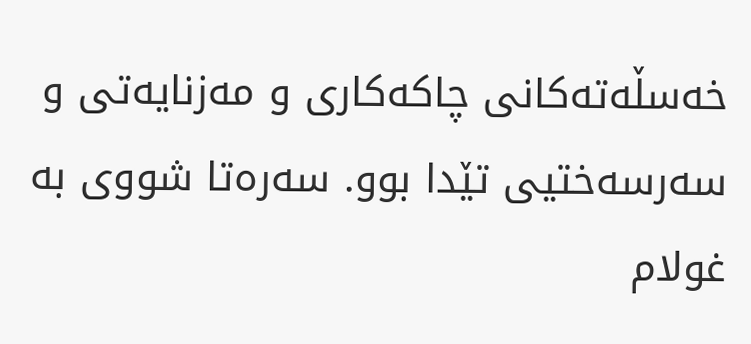خەسڵەتەکانی چاکەکاری و مەزنایەتی و سەرسەختیی تێدا بوو. سەرەتا شووی بە غولام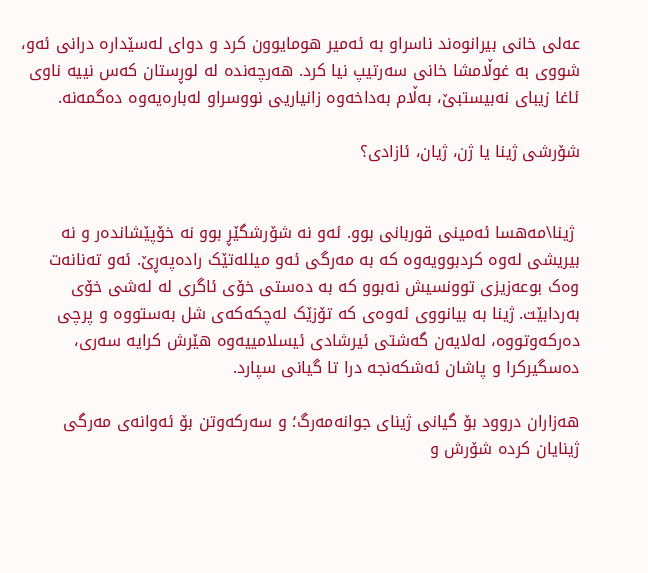عەلی خانی بیرانوەند ناسراو بە ئەمیر هومایوون کرد و دوای لەسێدارە درانی ئەو، شووی بە غوڵامشا خانی سەرتیپ نیا کرد. هەرچەندە لە لوڕستان کەس نییە ناوی ئاغا زیبای نەبیستبێ، بەڵام بەداخەوە زانیاریی نووسراو لەبارەیەوە دەگمەنە.

شۆرشی ژینا یا ژن، ژیان، ئازادی؟


 ژینا\مەهسا ئەمینی قوربانی بوو. ئەو نە شۆرشگێڕ بوو نە خۆپێشاندەر و نە بیریشی لەوە کردبوویەوە کە بە مەرگی ئەو میللەتێک رادەپەڕێ. ئەو تەنانەت وەک بوعەزیزی توونسیش نەبوو کە بە دەستی خۆی ئاگری لە لەشی خۆی بەردابێت. ژینا بە بیانووی ئەوەی کە تۆزێک لەچکەکەی شل بەستووە و پرچی دەرکەوتووە، لەلایەن گەشتی ئیرشادی ئیسلامییەوە هێرش کرایە سەری، دەسگیرکرا و پاشان ئەشکەنجە درا تا گیانی سپارد.

هەزاران دروود بۆ گیانی ژینای جوانەمەرگ؛ و سەرکەوتن بۆ ئەوانەی مەرگی ژینایان کردە شۆرش و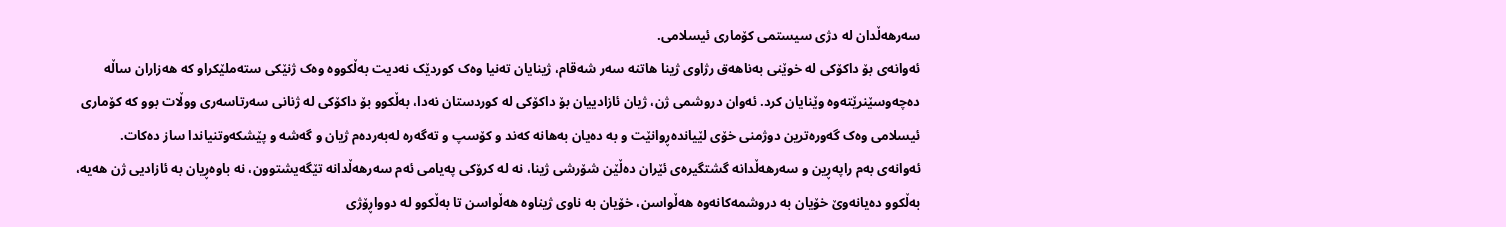سەرهەڵدان لە دژی سیستمی کۆماری ئیسلامی.
ئەوانەی بۆ داکۆکی لە خوێنی بەناهەق رژاوی ژینا هاتنە سەر شەقام، ژینایان تەنیا وەک کوردێک نەدیت بەڵکووە وەک ژنێکی ستەملێکراو کە هەزاران ساڵە دەچەوسێنرێتەوە وێنایان کرد. ئەوان دروشمی ژن، ژیان ئازادییان بۆ داکۆکی لە کوردستان نەدا، بەڵکوو بۆ داکۆکی لە ژنانی سەرتاسەری ووڵات بوو کە کۆماری ئیسلامی وەک گەورەترین دوژمنی خۆی لێیاندەڕوانێت و بە دەیان بەهانە کەند و کۆسپ و تەگەرە لەبەردەم ژیان و گەشە و پێشکەوتنیاندا ساز دەکات.
ئەوانەی بەم راپەڕین و سەرهەڵدانە گشتگیرەی ئێران دەڵێن شۆرشی ژینا، نە لە کرۆکی پەیامی ئەم سەرهەڵدانە تێگەیشتوون، نە باوەڕیان بە ئازادیی ژن هەیە، بەڵکوو دەیانەوێ خۆیان بە دروشمەکانەوە هەڵواسن، خۆیان بە ناوی ژیناوە هەڵواسن تا بەڵکوو لە دوواڕۆژی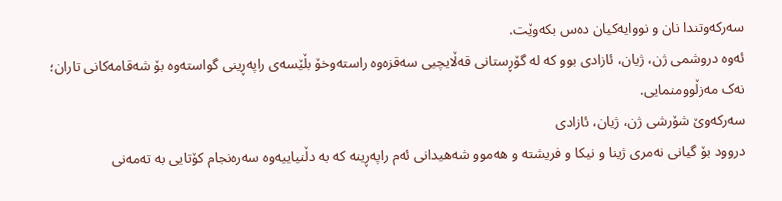سەرکەوتندا نان و نووایەکیان دەس بکەوێت.
ئەوە دروشمی ژن، ژیان، ئازادی بوو کە لە گۆڕستانی قەڵایچیی سەقزەوە راستەوخۆ بڵێسەی راپەڕینی گواستەوە بۆ شەقامەکانی تاران؛ نەک مەزڵوومنمایی.
سەرکەوێ شۆرشی ژن، ژیان، ئازادی
دروود بۆ گیانی نەمری ژینا و نیکا و فریشتە و هەموو شەهیدانی ئەم راپەڕینە کە بە دڵنیاییەوە سەرەنجام کۆتایی بە تەمەنی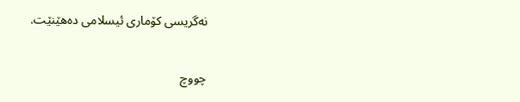نەگریسی کۆماری ئیسلامی دەهێنێت.

چووچ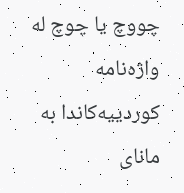چووچ یا چوچ لە واژەنامە کوردییەکاندا بە مانای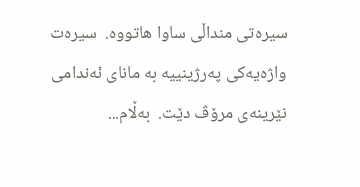سیرەتی منداڵی ساوا هاتووە.  سیرەت واژەیەکی پەرژینییە بە مانای ئەندامی نێرینەی مرۆڤ دێت.  بەڵام...